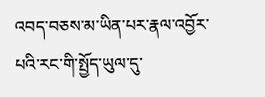འབད་བཅས་མ་ཡིན་པར་རྣལ་འབྱོར་པའི་རང་གི་སྤྱོད་ཡུལ་དུ་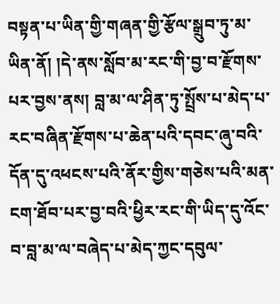བསྟན་པ་ཡིན་གྱི་གཞན་གྱི་རྩོལ་སྒྲུབ་ཏུ་མ་ཡིན་ནོ། །དེ་ནས་སློབ་མ་རང་གི་བྱ་བ་རྫོགས་པར་བྱས་ནས། བླ་མ་ལ་ཤིན་ཏུ་སྤྲོས་པ་མེད་པ་རང་བཞིན་རྫོགས་པ་ཆེན་པའི་དབང་ཞུ་བའི་དོན་དུ་འཕངས་པའི་ནོར་གྱིས་གཅེས་པའི་མན་ངག་ཐོབ་པར་བྱ་བའི་ཕྱིར་རང་གི་ཡིད་དུ་འོང་བ་བླ་མ་ལ་བཞེད་པ་མེད་ཀྱང་དབུལ་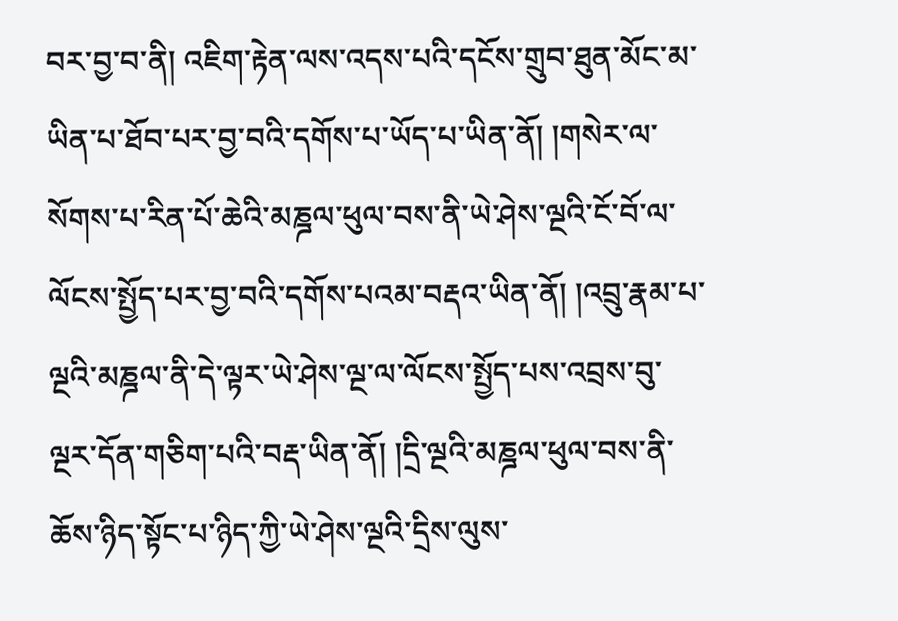བར་བྱ་བ་ནི། འཇིག་རྟེན་ལས་འདས་པའི་དངོས་གྲུབ་ཐུན་མོང་མ་ཡིན་པ་ཐོབ་པར་བྱ་བའི་དགོས་པ་ཡོད་པ་ཡིན་ནོ། །གསེར་ལ་སོགས་པ་རིན་པོ་ཆེའི་མཎྜལ་ཕུལ་བས་ནི་ཡེ་ཤེས་ལྔའི་ངོ་བོ་ལ་ལོངས་སྤྱོད་པར་བྱ་བའི་དགོས་པའམ་བརྡའ་ཡིན་ནོ། །འབྲུ་རྣམ་པ་ལྔའི་མཎྜལ་ནི་དེ་ལྟར་ཡེ་ཤེས་ལྔ་ལ་ལོངས་སྤྱོད་པས་འབྲས་བུ་ལྔར་དོན་གཅིག་པའི་བརྡ་ཡིན་ནོ། །དྲི་ལྔའི་མཎྜལ་ཕུལ་བས་ནི་ཆོས་ཉིད་སྟོང་པ་ཉིད་ཀྱི་ཡེ་ཤེས་ལྔའི་དྲིས་ལུས་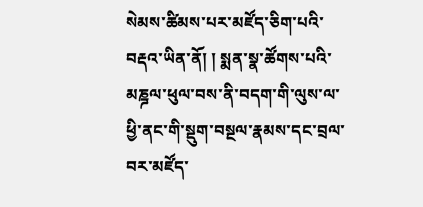སེམས་ཚིམས་པར་མཛོད་ཅིག་པའི་བརྡའ་ཡིན་ནོ། ། སྨན་སྣ་ཚོགས་པའི་མཎྜལ་ཕུལ་བས་ནི་བདག་གི་ལུས་ལ་ཕྱི་ནང་གི་སྡུག་བསྔལ་རྣམས་དང་བྲལ་བར་མཛོད་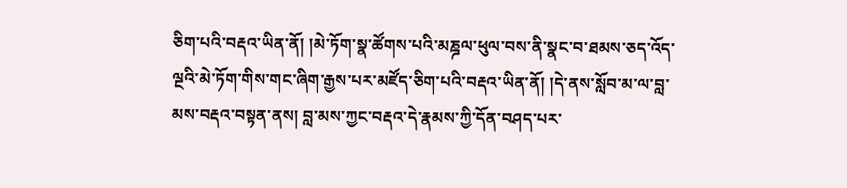ཅིག་པའི་བརྡའ་ཡིན་ནོ། །མེ་ཏོག་སྣ་ཚོགས་པའི་མཎྜལ་ཕུལ་བས་ནི་སྣང་བ་ཐམས་ཅད་འོད་ལྔའི་མེ་ཏོག་གིས་གང་ཞིག་རྒྱས་པར་མཛོད་ཅིག་པའི་བརྡའ་ཡིན་ནོ། །དེ་ནས་སློབ་མ་ལ་བླ་མས་བརྡའ་བསྟན་ནས། བླ་མས་ཀྱང་བརྡའ་དེ་རྣམས་ཀྱི་དོན་བཤད་པར་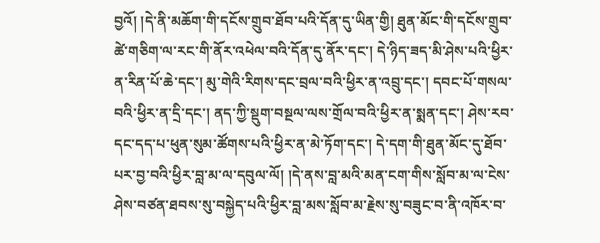བྱའོ། །དེ་ནི་མཆོག་གི་དངོས་གྲུབ་ཐོབ་པའི་དོན་དུ་ཡིན་གྱི། ཐུན་མོང་གི་དངོས་གྲུབ་ཚེ་གཅིག་ལ་རང་གི་ནོར་འཕེལ་བའི་དོན་དུ་ནོར་དང་། དེ་ཉིད་ཟད་མི་ཤེས་པའི་ཕྱིར་ན་རིན་པོ་ཆེ་དང་། མུ་གེའི་རིགས་དང་བྲལ་བའི་ཕྱིར་ན་འབྲུ་དང་། དབང་པོ་གསལ་བའི་ཕྱིར་ན་དྲི་དང་། ནད་ཀྱི་སྡུག་བསྔལ་ལས་གྲོལ་བའི་ཕྱིར་ན་སྨན་དང་། ཤེས་རབ་དང་དད་པ་ཕུན་སུམ་ཚོགས་པའི་ཕྱིར་ན་མེ་ཏོག་དང་། དེ་དག་གི་ཐུན་མོང་དུ་ཐོབ་པར་བྱ་བའི་ཕྱིར་བླ་མ་ལ་དབུལ་ལོ། །དེ་ནས་བླ་མའི་མན་ངག་གིས་སློབ་མ་ལ་ངེས་ཤེས་བཙན་ཐབས་སུ་བསྐྱེད་པའི་ཕྱིར་བླ་མས་སློབ་མ་རྗེས་སུ་བཟུང་བ་ནི་འཁོར་བ་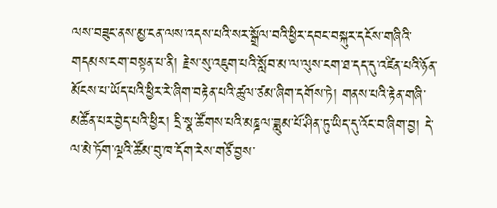ལས་བཟུང་ནས་མྱ་ངན་ལས་འདས་པའི་སར་སྒྲོལ་བའི་ཕྱིར་དབང་བསྐུར་དངོས་གཞིའི་གདམས་ངག་བསྟན་པ་ནི། རྗེས་སུ་འཇུག་པའི་སློབ་མ་ལ་ལུས་ངག་ཐ་དད་དུ་འཛིན་པའི་ཉོན་མོངས་པ་ཡོད་པའི་ཕྱིར་རེ་ཞིག་བརྟེན་པའི་ཚུལ་ཙམ་ཞིག་དགོས་ཏེ། གནས་པའི་རྟེན་གཞི་མཚོན་པར་བྱེད་པའི་ཕྱིར། དྲི་སྣ་ཚོགས་པའི་མཎྜལ་ཟླུམ་པོ་ཤིན་ཏུ་ཡིད་དུ་འོང་བ་ཞིག་བྱ། དེ་ལ་མེ་ཏོག་ལྔའི་ཚོམ་བུ་ཁ་དོག་རེས་གཙོ་བྱས་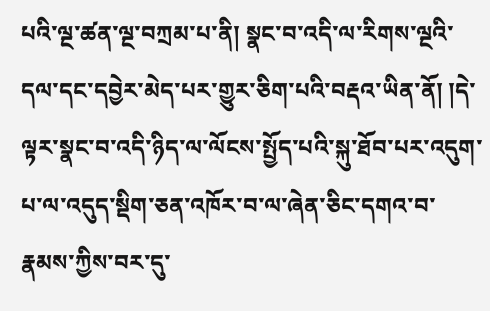པའི་ལྔ་ཚན་ལྔ་བཀྲམ་པ་ནི། སྣང་བ་འདི་ལ་རིགས་ལྔའི་དལ་དང་དབྱེར་མེད་པར་གྱུར་ཅིག་པའི་བརྡའ་ཡིན་ནོ། །དེ་ལྟར་སྣང་བ་འདི་ཉིད་ལ་ལོངས་སྤྱོད་པའི་སྐུ་ཐོབ་པར་འདུག་པ་ལ་འདུད་སྡིག་ཅན་འཁོར་བ་ལ་ཞེན་ཅིང་དགའ་བ་རྣམས་ཀྱིས་བར་དུ་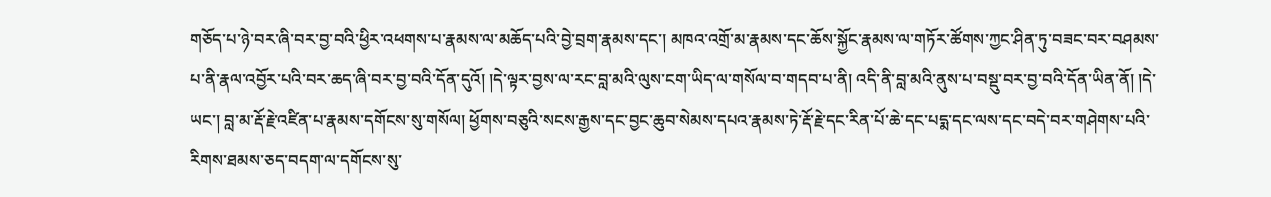གཅོད་པ་ཉེ་བར་ཞི་བར་བྱ་བའི་ཕྱིར་འཕགས་པ་རྣམས་ལ་མཆོད་པའི་བྱེ་བྲག་རྣམས་དང་། མཁའ་འགྲོ་མ་རྣམས་དང་ཆོས་སྐྱོང་རྣམས་ལ་གཏོར་ཚོགས་ཀྱང་ཤིན་ཏུ་བཟང་བར་བཤམས་པ་ནི་རྣལ་འབྱོར་པའི་བར་ཆད་ཞི་བར་བྱ་བའི་དོན་དུའོ། །དེ་ལྟར་བྱས་ལ་རང་བླ་མའི་ལུས་ངག་ཡིད་ལ་གསོལ་བ་གདབ་པ་ནི། འདི་ནི་བླ་མའི་ནུས་པ་བསྡུ་བར་བྱ་བའི་དོན་ཡིན་ནོ། །དེ་ཡང་། བླ་མ་རྡོ་རྗེ་འཛིན་པ་རྣམས་དགོངས་སུ་གསོལ། ཕྱོགས་བཅུའི་སངས་རྒྱས་དང་བྱང་ཆུབ་སེམས་དཔའ་རྣམས་ཏེ་རྡོ་རྗེ་དང་རིན་པོ་ཆེ་དང་པདྨ་དང་ལས་དང་བདེ་བར་གཤེགས་པའི་རིགས་ཐམས་ཅད་བདག་ལ་དགོངས་སུ་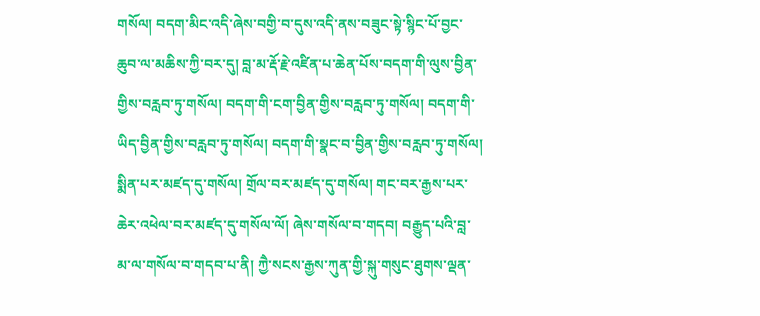གསོལ། བདག་མིང་འདི་ཞེས་བགྱི་བ་དུས་འདི་ནས་བཟུང་སྟེ་སྙིང་པོ་བྱང་ཆུབ་ལ་མཆིས་ཀྱི་བར་དུ། བླ་མ་རྡོ་རྗེ་འཛིན་པ་ཆེན་པོས་བདག་གི་ལུས་བྱིན་གྱིས་བརླབ་ཏུ་གསོལ། བདག་གི་ངག་བྱིན་གྱིས་བརླབ་ཏུ་གསོལ། བདག་གི་ཡིད་བྱིན་གྱིས་བརླབ་ཏུ་གསོལ། བདག་གི་སྣང་བ་བྱིན་གྱིས་བརླབ་ཏུ་གསོལ། སྨིན་པར་མཛད་དུ་གསོལ། གྲོལ་བར་མཛད་དུ་གསོལ། གང་བར་རྒྱས་པར་ཆེར་འཕེལ་བར་མཛད་དུ་གསོལ་ལོ། ཞེས་གསོལ་བ་གདབ། བརྒྱུད་པའི་བླ་མ་ལ་གསོལ་བ་གདབ་པ་ནི། ཀྱཻ་སངས་རྒྱས་ཀུན་གྱི་སྐུ་གསུང་ཐུགས་ལྡན་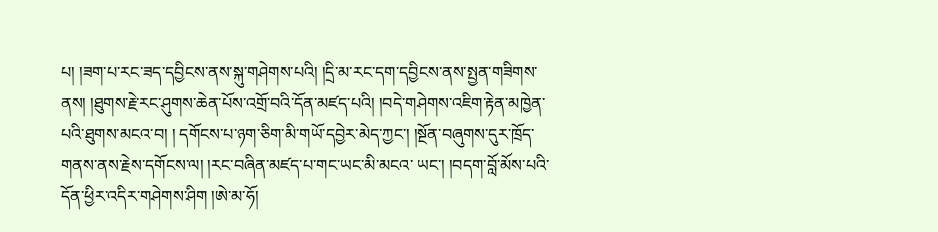པ། །ཟག་པ་རང་ཟད་དབྱིངས་ནས་སྐུ་གཤེགས་པའི། །དྲི་མ་རང་དག་དབྱིངས་ནས་སྤྱན་གཟིགས་ནས། །ཐུགས་རྗེ་རང་ཤུགས་ཆེན་པོས་འགྲོ་བའི་དོན་མཛད་པའི། །བདེ་གཤེགས་འཇིག་རྟེན་མཁྱེན་པའི་ཐུགས་མངའ་བ། ། དགོངས་པ་ཉག་ཅིག་མི་གཡོ་དབྱེར་མེད་ཀྱང་། །སྔོན་བཞུགས་དུར་ཁྲོད་གནས་ནས་རྗེས་དགོངས་ལ། །རང་བཞིན་མཛད་པ་གང་ཡང་མི་མངའ་ ཡང་། །བདག་བློ་མོས་པའི་དོན་ཕྱིར་འདིར་གཤེགས་ཤིག །ཨེ་མ་ཧོ།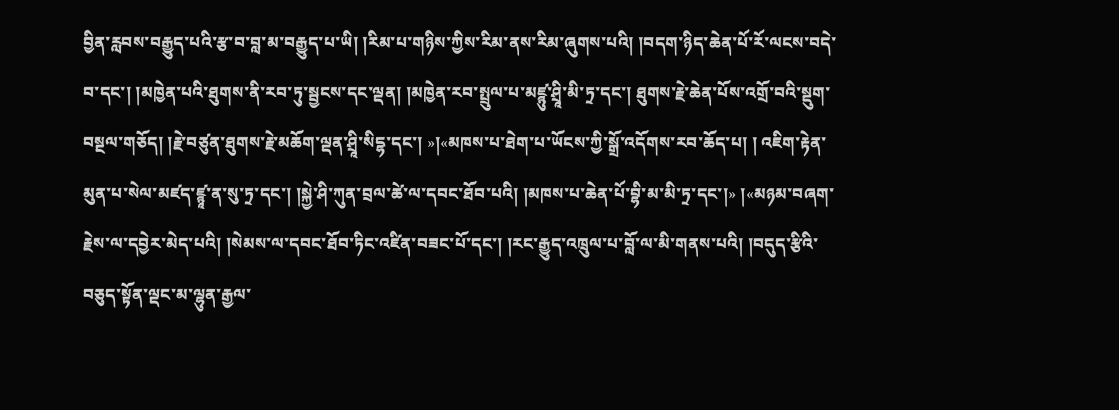བྱིན་རླབས་བརྒྱུད་པའི་རྩ་བ་བླ་མ་བརྒྱུད་པ་ཡི། །རིམ་པ་གཉིས་ཀྱིས་རིམ་ནས་རིམ་ཞུགས་པའི། །བདག་ཉིད་ཆེན་པོ་རོ་ལངས་བདེ་བ་དང་། །མཁྱེན་པའི་ཐུགས་ནི་རབ་ཏུ་སྦྱངས་དང་ལྡན། །མཁྱེན་རབ་སྤྲུལ་པ་མཛྙུ་ཤྲཱི་མི་ཏྲ་དང་། ཐུགས་རྗེ་ཆེན་པོས་འགྲོ་བའི་སྡུག་བསྔལ་གཅོད། །རྗེ་བཙུན་ཐུགས་རྗེ་མཆོག་ལྡན་ཤྲཱི་སིདྷ་དང་། »།«མཁས་པ་ཐེག་པ་ཡོངས་ཀྱི་སྒྲོ་འདོགས་རབ་ཆོད་པ། ། འཇིག་རྟེན་མུན་པ་སེལ་མཛད་ཛྙཱ་ན་སུ་ཏྲ་དང་། །སྐྱེ་ཤི་ཀུན་བྲལ་ཚེ་ལ་དབང་ཐོབ་པའི། །མཁས་པ་ཆེན་པོ་བྷི་མ་མི་ཏྲ་དང་།» །«མཉམ་བཞག་རྗེས་ལ་དབྱེར་མེད་པའི། །སེམས་ལ་དབང་ཐོབ་ཏིང་འཛིན་བཟང་པོ་དང་། །རང་རྒྱུད་འཁྲུལ་པ་བློ་ལ་མི་གནས་པའི། །བདུད་རྩིའི་བཅུད་སྟོན་ལྡང་མ་ལྷུན་རྒྱལ་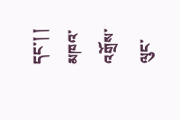དང་། ། མཁའ་འགྲོས་ལུང་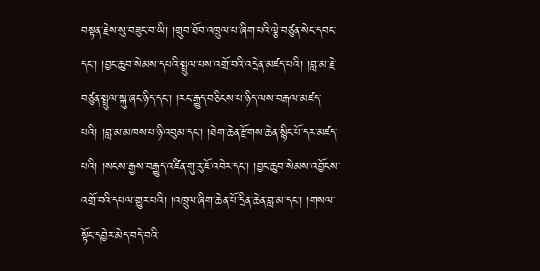བསྟན་རྗེས་སུ་བཟུང་བ་ཡི། །གྲུབ་ཐོབ་འཁྲུལ་པ་ཞིག་པའི་ལྕེ་བཙུན་སེང་དབང་དང་། །བྱང་ཆུབ་སེམས་དཔའི་སྤྲུལ་པས་འགྲོ་བའི་འདྲེན་མཛད་པའི། །བླ་མ་རྗེ་བཙུན་སྤྲུལ་སྐུ་ཞང་ཉིད་དང་། །རང་རྒྱུད་བཅིངས་པ་ཉིད་ལས་བརྒལ་མཛད་པའི། །བླ་མ་མཁས་པ་ཉི་འབུམ་དང་། །ཐེག་ཆེན་རྫོགས་ཆེན་སྙིང་པོ་དར་མཛད་པའི། །སངས་རྒྱས་བརྒྱུད་འཛིན་གུ་རུ་ཇོ་འབེར་དང་། །བྱང་ཆུབ་སེམས་འབྱོངས་འགྲོ་བའི་དཔལ་གྱུར་པའི། །འཁྲུལ་ཞིག་ཆེན་པོ་དྲིན་ཆེན་བླ་མ་དང་། །གསལ་སྟོང་དབྱེར་མེད་བདེ་བའི་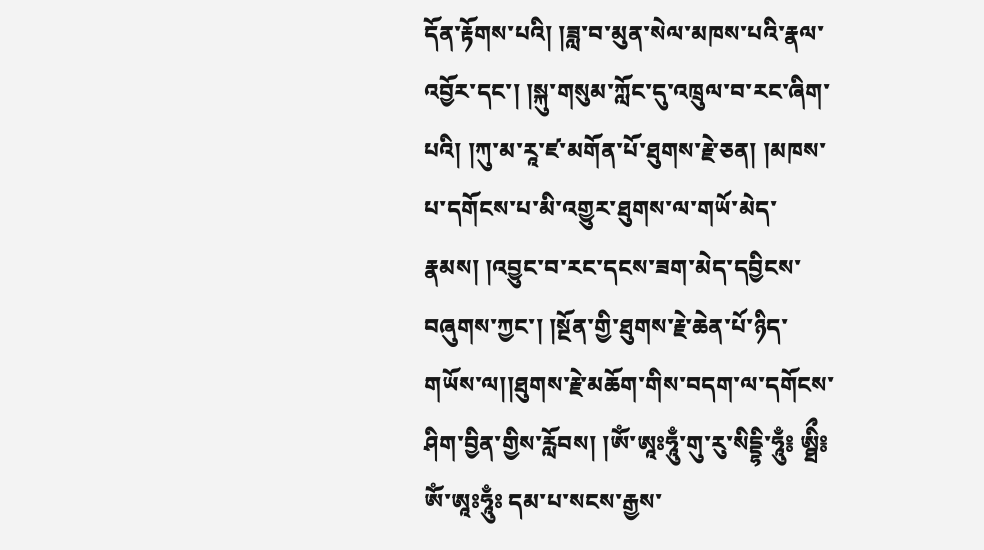དོན་རྟོགས་པའི། །ཟླ་བ་མུན་སེལ་མཁས་པའི་རྣལ་འབྱོར་དང་། །སྐུ་གསུམ་ཀློང་དུ་འཁྲུལ་བ་རང་ཞིག་པའི། །ཀུ་མ་རཱ་ཛ་མགོན་པོ་ཐུགས་རྗེ་ཅན། །མཁས་པ་དགོངས་པ་མི་འགྱུར་ཐུགས་ལ་གཡོ་མེད་རྣམས། །འབྱུང་བ་རང་དངས་ཟག་མེད་དབྱིངས་བཞུགས་ཀྱང་། །སྔོན་གྱི་ཐུགས་རྗེ་ཆེན་པོ་ཉིད་གཡོས་ལ།།ཐུགས་རྗེ་མཆོག་གིས་བདག་ལ་དགོངས་ཤིག་བྱིན་གྱིས་རློབས། །ཨོཾ་ཨཱཿཧཱུྃ་གུ་རུ་སིདྡྷི་ཧཱུྃ༔ ཨྠིྀ༔ ཨོཾ་ཨཱཿཧཱུྃཿ དམ་པ་སངས་རྒྱས་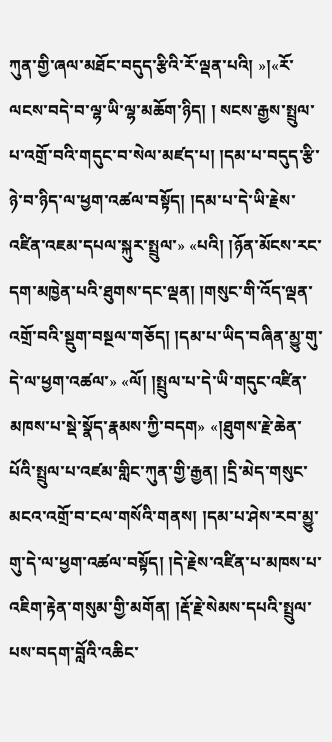ཀུན་གྱི་ཞལ་མཐོང་བདུད་རྩིའི་རོ་ལྡན་པའི། »།«རོ་ལངས་བདེ་བ་ལྷ་ཡི་ལྷ་མཆོག་ཉིད། ། སངས་རྒྱས་སྤྲུལ་པ་འགྲོ་བའི་གདུང་བ་སེལ་མཛད་པ། །དམ་པ་བདུད་རྩི་ཉེ་བ་ཉིད་ལ་ཕྱག་འཚལ་བསྟོད། །དམ་པ་དེ་ཡི་རྗེས་འཛིན་འཇམ་དཔལ་སྐུར་སྤྲུལ་» «པའི། །ཉོན་མོངས་རང་དག་མཁྱེན་པའི་ཐུགས་དང་ལྡན། །གསུང་གི་འོད་ལྡན་འགྲོ་བའི་སྡུག་བསྔལ་གཅོད། །དམ་པ་ཡིད་བཞིན་མྱུ་གུ་དེ་ལ་ཕྱག་འཚལ་» «ལོ། །སྤྲུལ་པ་དེ་ཡི་གདུང་འཛིན་མཁས་པ་སྡེ་སྣོད་རྣམས་ཀྱི་བདག» «།ཐུགས་རྗེ་ཆེན་པོའི་སྤྲུལ་པ་འཛམ་གླིང་ཀུན་གྱི་རྒྱན། །དྲི་མེད་གསུང་མངའ་འགྲོ་བ་ངལ་གསོའི་གནས། །དམ་པ་ཤེས་རབ་མྱུ་གུ་དེ་ལ་ཕྱག་འཚལ་བསྟོད། །དེ་རྗེས་འཛིན་པ་མཁས་པ་འཇིག་རྟེན་གསུམ་གྱི་མགོན། །རྡོ་རྗེ་སེམས་དཔའི་སྤྲུལ་པས་བདག་བློའི་འཆིང་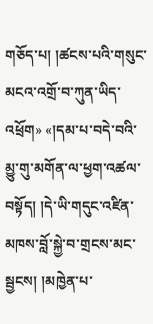གཅོད་པ། །ཚངས་པའི་གསུང་མངའ་འགྲོ་བ་ཀུན་ཡིད་འཕྲོག» «།དམ་པ་བདེ་བའི་མྱུ་གུ་མགོན་ལ་ཕྱག་འཚལ་བསྟོད། །དེ་ཡི་གདུང་འཛིན་མཁས་བློ་སྐྱེ་བ་གྲངས་མང་སྦྱངས། །མཁྱེན་པ་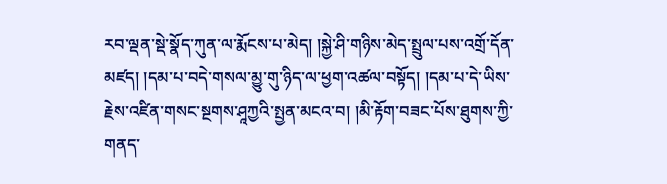རབ་ལྡན་སྡེ་སྣོད་ཀུན་ལ་རྨོངས་པ་མེད། །སྐྱེ་ཤི་གཉིས་མེད་སྤྲུལ་པས་འགྲོ་དོན་མཛད། །དམ་པ་བདེ་གསལ་མྱུ་གུ་ཉིད་ལ་ཕྱག་འཚལ་བསྟོད། །དམ་པ་དེ་ཡིས་རྗེས་འཛིན་གསང་སྔགས་ཤཱཀྱའི་སྤྱན་མངའ་བ། །མི་རྟོག་བཟང་པོས་ཐུགས་ཀྱི་གནད་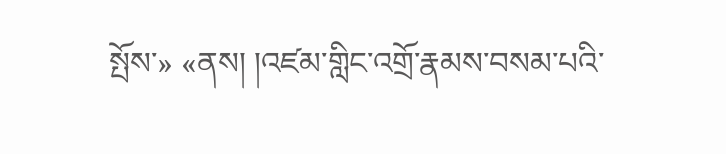སྤོས་» «ནས། །འཛམ་གླིང་འགྲོ་རྣམས་བསམ་པའི་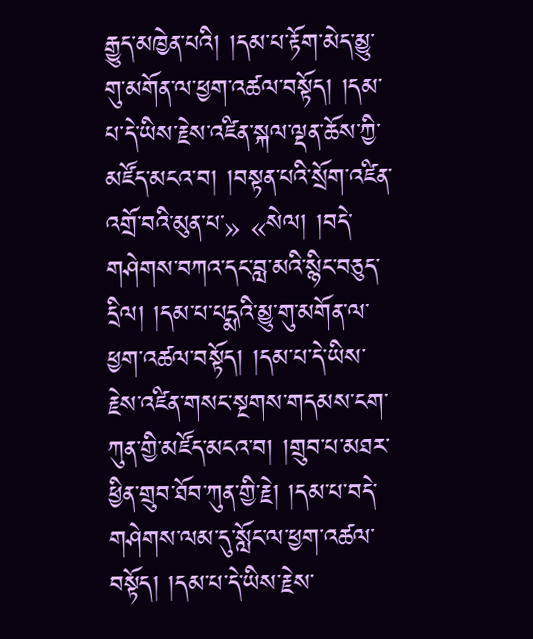རྒྱུད་མཁྱེན་པའི། །དམ་པ་རྟོག་མེད་མྱུ་གུ་མགོན་ལ་ཕྱག་འཚལ་བསྟོད། །དམ་པ་དེ་ཡིས་རྗེས་འཛིན་སྐལ་ལྡན་ཆོས་ཀྱི་མཛོད་མངའ་བ། །བསྟན་པའི་སྲོག་འཛིན་འགྲོ་བའི་མུན་པ་» «སེལ། །བདེ་གཤེགས་བཀའ་དང་བླ་མའི་སྙིང་བཅུད་དྲིལ། །དམ་པ་པདྨའི་མྱུ་གུ་མགོན་ལ་ཕྱག་འཚལ་བསྟོད། །དམ་པ་དེ་ཡིས་རྗེས་འཛིན་གསང་སྔགས་གདམས་ངག་ཀུན་གྱི་མཛོད་མངའ་བ། །གྲུབ་པ་མཐར་ཕྱིན་གྲུབ་ཐོབ་ཀུན་གྱི་རྗེ། །དམ་པ་བདེ་གཤེགས་ལམ་དུ་སློང་ལ་ཕྱག་འཚལ་བསྟོད། །དམ་པ་དེ་ཡིས་རྗེས་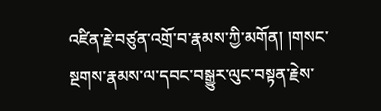འཛིན་རྗེ་བཙུན་འགྲོ་བ་རྣམས་ཀྱི་མགོན། །གསང་སྔགས་རྣམས་ལ་དབང་བསྒྱུར་ལུང་བསྟན་རྗེས་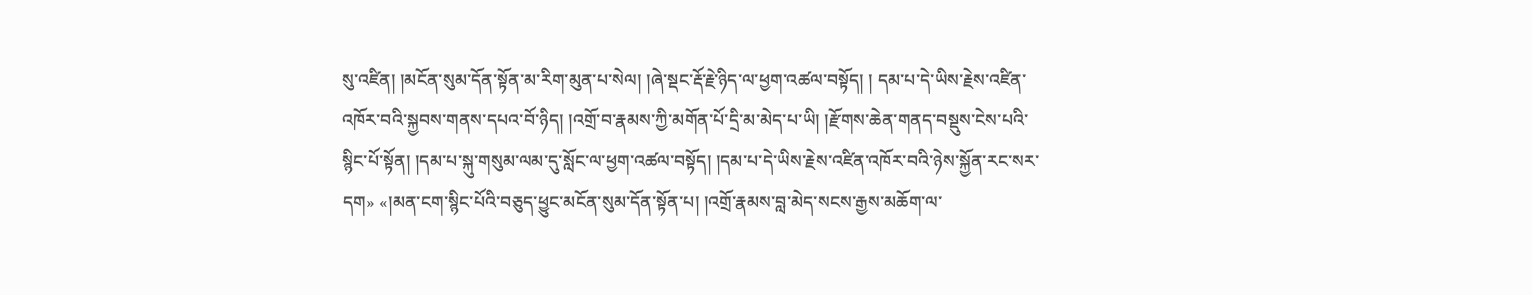སུ་འཛིན། །མངོན་སུམ་དོན་སྟོན་མ་རིག་མུན་པ་སེལ། །ཞེ་སྡང་རྡོ་རྗེ་ཉིད་ལ་ཕྱག་འཚལ་བསྟོད། ། དམ་པ་དེ་ཡིས་རྗེས་འཛིན་འཁོར་བའི་སྐྱབས་གནས་དཔའ་བོ་ཉིད། །འགྲོ་བ་རྣམས་ཀྱི་མགོན་པོ་དྲི་མ་མེད་པ་ཡི། །རྫོགས་ཆེན་གནད་བསྡུས་ངེས་པའི་སྙིང་པོ་སྟོན། །དམ་པ་སྐུ་གསུམ་ལམ་དུ་སློང་ལ་ཕྱག་འཚལ་བསྟོད། །དམ་པ་དེ་ཡིས་རྗེས་འཛིན་འཁོར་བའི་ཉེས་སྐྱོན་རང་སར་དག» «།མན་ངག་སྙིང་པོའི་བཅུད་ཕྱུང་མངོན་སུམ་དོན་སྟོན་པ། །འགྲོ་རྣམས་བླ་མེད་སངས་རྒྱས་མཆོག་ལ་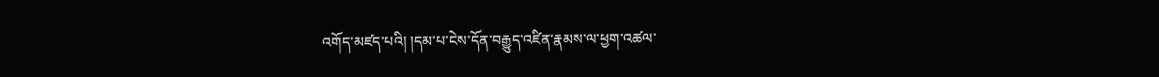འགོད་མཛད་པའི། །དམ་པ་ངེས་དོན་བརྒྱུད་འཛིན་རྣམས་ལ་ཕྱག་འཚལ་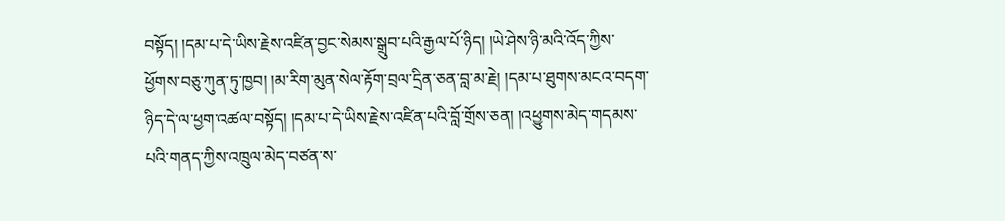བསྟོད། །དམ་པ་དེ་ཡིས་རྗེས་འཛིན་བྱང་སེམས་སྒྲུབ་པའི་རྒྱལ་པོ་ཉིད། །ཡེ་ཤེས་ཉི་མའི་འོད་ཀྱིས་ཕྱོགས་བཅུ་ཀུན་ཏུ་ཁྱབ། །མ་རིག་མུན་སེལ་རྟོག་བྲལ་དྲིན་ཅན་བླ་མ་རྗེ། །དམ་པ་ཐུགས་མངའ་བདག་ཉིད་དེ་ལ་ཕྱག་འཚལ་བསྟོད། །དམ་པ་དེ་ཡིས་རྗེས་འཛིན་པའི་བློ་གྲོས་ཅན། །འཕྱུགས་མེད་གདམས་པའི་གནད་ཀྱིས་འཁྲུལ་མེད་བཙན་ས་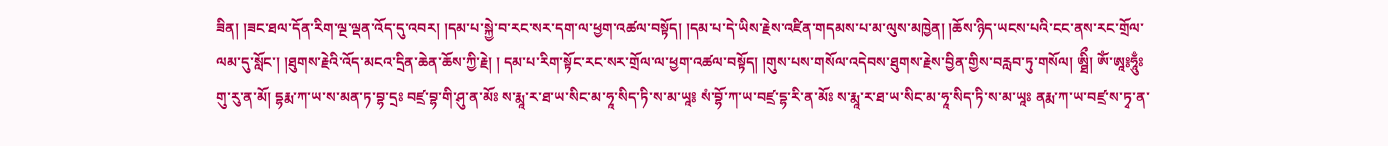ཟིན། །ཟང་ཐལ་དོན་རིག་ལྔ་ལྡན་འོད་དུ་འབར། །དམ་པ་སྐྱེ་བ་རང་སར་དག་ལ་ཕྱག་འཚལ་བསྟོད། །དམ་པ་དེ་ཡིས་རྗེས་འཛིན་གདམས་པ་མ་ལུས་མཁྱེན། །ཆོས་ཉིད་ཡངས་པའི་ངང་ནས་རང་གྲོལ་ལམ་དུ་སློང་། །ཐུགས་རྗེའི་འོད་མངའ་དྲིན་ཆེན་ཆོས་ཀྱི་རྗེ། ། དམ་པ་རིག་སྟོང་རང་སར་གྲོལ་ལ་ཕྱག་འཚལ་བསྟོད། །གུས་པས་གསོལ་འདེབས་ཐུགས་རྗེས་བྱིན་གྱིས་བརླབ་ཏུ་གསོལ། ཨྠིྀ། ཨོཾ་ཨཱ༔ཧཱུྃཿ གུ་རུ་ན་མོ། དྷརྨ་ཀ་ཡ་ས་མན་ཏ་བྷ་དྲཿ བཛྲ་བྷ་གི་ཤུ་ན་མོཿ ས་རྨཱ་ར་ཐ་ཡ་སིང་མ་ཧཱ་སིད་ཏི་ས་མ་ཡཱ༔ སཾ་བྷོ་ཀ་ཡ་བཛྲ་དྷ་རི་ན་མོཿ ས་རྨཱ་ར་ཐ་ཡ་སིང་མ་ཧཱ་སིད་ཏི་ས་མ་ཡཱཿ ནརྨ་ཀ་ཡ་བཛྲ་ས་ཏྭ་ན་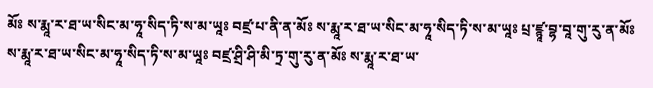མོཿ ས་རྨཱ་ར་ཐ་ཡ་སིང་མ་ཧཱ་སིད་ཏི་ས་མ་ཡཱཿ བཛྲ་པ་ནི་ན་མོཿ ས་རྨཱ་ར་ཐ་ཡ་སིང་མ་ཧཱ་སིད་ཏི་ས་མ་ཡཱཿ པྲ་ཛྙཱ་བྷ་བཱ་གུ་རུ་ན་མོཿ ས་རྨཱ་ར་ཐ་ཡ་སིང་མ་ཧཱ་སིད་ཏི་ས་མ་ཡཱཿ བཛྲ་ཤྲི་ཤི་མི་ཏྲ་གུ་རུ་ན་མོཿ ས་རྨཱ་ར་ཐ་ཡ་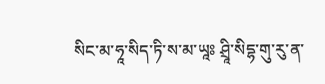སིང་མ་ཧཱ་སིད་ཏི་ས་མ་ཡཱཿ ཤྲཱི་སིདྷ་གུ་རུ་ན་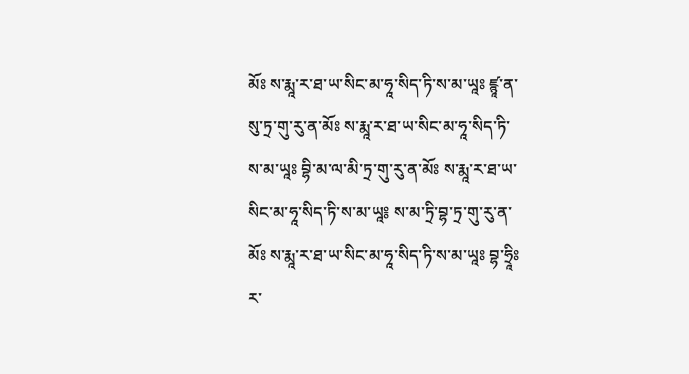མོཿ ས་རྨཱ་ར་ཐ་ཡ་སིང་མ་ཧཱ་སིད་ཏི་ས་མ་ཡཱཿ ཛྙཱ་ན་སུ་ཏྲ་གུ་རུ་ན་མོཿ ས་རྨཱ་ར་ཐ་ཡ་སིང་མ་ཧཱ་སིད་ཏི་ས་མ་ཡཱཿ བྷི་མ་ལ་མི་ཏྲ་གུ་རུ་ན་མོཿ ས་རྨཱ་ར་ཐ་ཡ་སིང་མ་ཧཱ་སིད་ཏི་ས་མ་ཡཱ༔ ས་མ་ཏྲི་བྷ་ཏྲ་གུ་རུ་ན་མོཿ ས་རྨཱ་ར་ཐ་ཡ་སིང་མ་ཧཱ་སིད་ཏི་ས་མ་ཡཱཿ བྷ་ཧྲཱིཿར་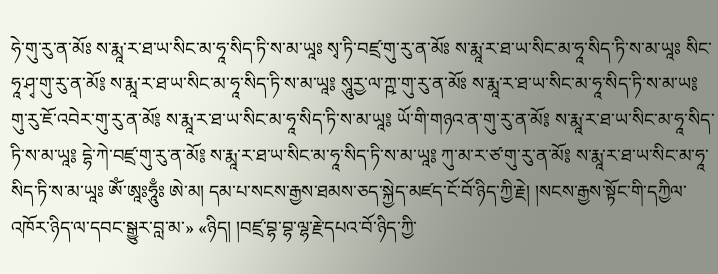ཧེ་གུ་རུ་ན་མོཿ ས་རྨཱ་ར་ཐ་ཡ་སིང་མ་ཧཱ་སིད་ཏི་ས་མ་ཡཱཿ སྭ་ཏི་བཛྲ་གུ་རུ་ན་མོཿ ས་རྨཱ་ར་ཐ་ཡ་སིང་མ་ཧཱ་སིད་ཏི་ས་མ་ཡཱཿ སིང་ཧཱ་ཤྭ་གུ་རུ་ན་མོ༔ ས་རྨཱ་ར་ཐ་ཡ་སིང་མ་ཧཱ་སིད་ཏི་ས་མ་ཡཱ༔ སཱུརྱ་ལ་ཀྵ་གུ་རུ་ན་མོཿ ས་རྨཱ་ར་ཐ་ཡ་སིང་མ་ཧཱ་སིད་ཏི་ས་མ་ཡ༔ གུ་རུ་ཇོ་འབེར་གུ་རུ་ན་མོ༔ ས་རྨཱ་ར་ཐ་ཡ་སིང་མ་ཧཱ་སིད་ཏི་ས་མ་ཡཱ༔ ཡོ་གི་གཉའ་ན་གུ་རུ་ན་མོ༔ ས་རྨཱ་ར་ཐ་ཡ་སིང་མ་ཧཱ་སིད་ཏི་ས་མ་ཡཱ༔ དྷེ་ཀེ་བཛྲ་གུ་རུ་ན་མོ༔ ས་རྨཱ་ར་ཐ་ཡ་སིང་མ་ཧཱ་སིད་ཏི་ས་མ་ཡཱ༔ ཀུ་མ་ར་ཙ་གུ་རུ་ན་མོ༔ ས་རྨཱ་ར་ཐ་ཡ་སིང་མ་ཧཱ་སིད་ཏི་ས་མ་ཡཱཿ ཨོཾ་ཨཱཿཧཱུྃཿ ཨེ་མ། དམ་པ་སངས་རྒྱས་ཐམས་ཅད་སྐྱེད་མཛད་ངོ་བོ་ཉིད་ཀྱི་རྗེ། །སངས་རྒྱས་སྟོང་གི་དཀྱིལ་འཁོར་ཉིད་ལ་དབང་སྒྱུར་བླ་མ་» «ཉིད། །བཛྲ་བྷ་བྷ་ལྷ་རྗེ་དཔའ་བོ་ཉིད་ཀྱི་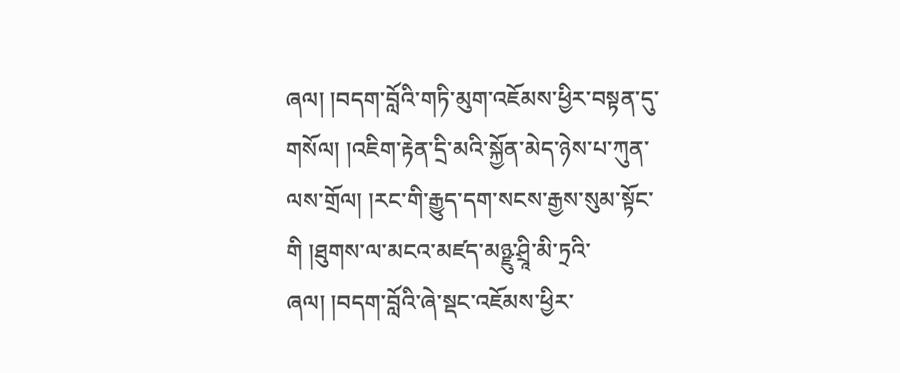ཞལ། །བདག་བློའི་གཏི་མུག་འཇོམས་ཕྱིར་བསྟན་དུ་གསོལ། །འཇིག་རྟེན་དྲི་མའི་སྐྱོན་མེད་ཉེས་པ་ཀུན་ལས་གྲོལ། །རང་གི་རྒྱུད་དག་སངས་རྒྱས་སུམ་སྟོང་གི །ཐུགས་ལ་མངའ་མཛད་མཉྫུ་ཤྲཱི་མི་ཏྲའི་ཞལ། །བདག་བློའི་ཞེ་སྡང་འཇོམས་ཕྱིར་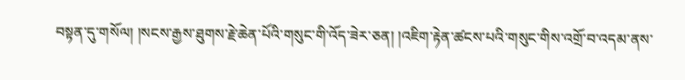བསྟན་དུ་གསོལ། །སངས་རྒྱས་ཐུགས་རྗེ་ཆེན་པོའི་གསུང་གི་འོད་ཟེར་ཅན། །འཇིག་རྟེན་ཚངས་པའི་གསུང་གིས་འགྲོ་བ་འདམ་ནས་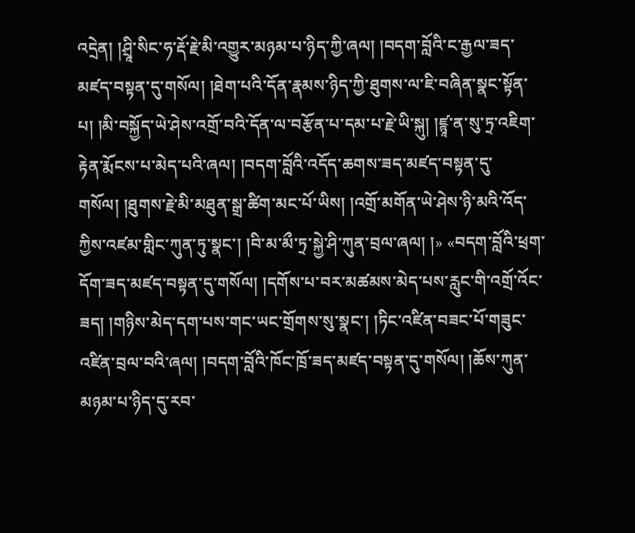འདྲེན། །ཤྲཱི་སིང་ཧ་རྡོ་རྗེ་མི་འགྱུར་མཉམ་པ་ཉིད་ཀྱི་ཞལ། །བདག་བློའི་ང་རྒྱལ་ཟད་མཛད་བསྟན་དུ་གསོལ། །ཐེག་པའི་དོན་རྣམས་ཉིད་ཀྱི་ཐུགས་ལ་ཇི་བཞིན་སྣང་སྟོན་པ། །མི་བསྐྱོད་ཡེ་ཤེས་འགྲོ་བའི་དོན་ལ་བརྩོན་པ་དམ་པ་རྗེ་ཡི་སྐུ། །ཛྙཱ་ན་སུ་ཏྲ་འཇིག་རྟེན་རྨོངས་པ་མེད་པའི་ཞལ། །བདག་བློའི་འདོད་ཆགས་ཟད་མཛད་བསྟན་དུ་གསོལ། །ཐུགས་རྗེ་མི་མཐུན་སྒྲ་ཚིག་མང་པོ་ཡིས། །འགྲོ་མགོན་ཡེ་ཤེས་ཉི་མའི་འོད་ཀྱིས་འཛམ་གླིང་ཀུན་ཏུ་སྣང་། །བི་མ་མྀ་ཏྲ་སྐྱེ་ཤི་ཀུན་བྲལ་ཞལ། །» «བདག་བློའི་ཕྲག་དོག་ཟད་མཛད་བསྟན་དུ་གསོལ། །དགོས་པ་བར་མཚམས་མེད་པས་རླུང་གི་འགྲོ་འོང་ཟད། །གཉིས་མེད་དག་པས་གང་ཡང་གྲོགས་སུ་སྣང་། །ཏིང་འཛིན་བཟང་པོ་གཟུང་འཛིན་བྲལ་བའི་ཞལ། །བདག་བློའི་ཁོང་ཁྲོ་ཟད་མཛད་བསྟན་དུ་གསོལ། །ཆོས་ཀུན་མཉམ་པ་ཉིད་དུ་རབ་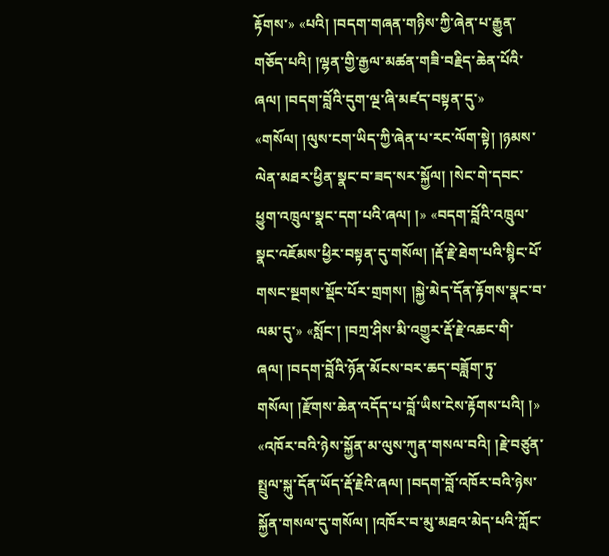རྟོགས་» «པའི། །བདག་གཞན་གཉིས་ཀྱི་ཞེན་པ་རྒྱུན་གཅོད་པའི། །ལྷན་གྱི་རྒྱལ་མཚན་གཟི་བརྗིད་ཆེན་པོའི་ཞལ། །བདག་བློའི་དུག་ལྔ་ཞི་མཛད་བསྟན་དུ་» «གསོལ། །ལུས་ངག་ཡིད་ཀྱི་ཞེན་པ་རང་ལོག་སྟེ། །ཉམས་ལེན་མཐར་ཕྱིན་སྣང་བ་ཟད་སར་སྐྱོལ། །སེང་གེ་དབང་ཕྱུག་འཁྲུལ་སྣང་དག་པའི་ཞལ། །» «བདག་བློའི་འཁྲུལ་སྣང་འཇོམས་ཕྱིར་བསྟན་དུ་གསོལ། །རྡོ་རྗེ་ཐེག་པའི་སྙིང་པོ་གསང་སྔགས་སྡོང་པོར་གྲགས། །སྐྱེ་མེད་དོན་རྟོགས་སྣང་བ་ལམ་དུ་» «སློང་། །བཀྲ་ཤིས་མི་འགྱུར་རྡོ་རྗེ་འཆང་གི་ཞལ། །བདག་བློའི་ཉོན་མོངས་བར་ཆད་བཟློག་ཏུ་གསོལ། །རྫོགས་ཆེན་འདོད་པ་བློ་ཡིས་ངེས་རྟོགས་པའི། །» «འཁོར་བའི་ཉེས་སྐྱོན་མ་ལུས་ཀུན་གསལ་བའི། །རྗེ་བཙུན་སྤྲུལ་སྐུ་དོན་ཡོད་རྡོ་རྗེའི་ཞལ། །བདག་བློ་འཁོར་བའི་ཉེས་སྐྱོན་གསལ་དུ་གསོལ། །འཁོར་བ་མུ་མཐའ་མེད་པའི་ཀློང་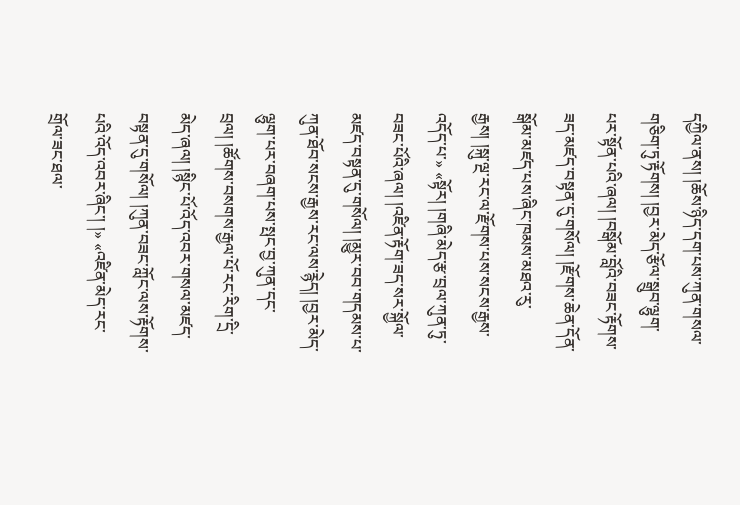དཀྱིལ་ནས། །ཆོས་ཉིད་དག་པས་ཀུན་གསལ་གཅིག་ཏུ་རྟོགས། །བྱར་མེད་རྩོལ་སྒྲུབ་ལྷུག་པར་སྟོན་པའི་ཞལ། །བསྒོམ་བློའི་བཟང་རྟོགས་ཟད་མཛད་བསྟན་དུ་གསོལ། །རྫོགས་ཆེན་དོན་སྒོམ་མཛད་པས་ཞིང་ཁམས་མཐའ་རུ་རྒྱས། །སྐུ་ལྔ་རང་ལ་རྫོགས་པས་སངས་རྒྱས་འདོད་པ་» «སྟོར། །གཞི་མེད་རྩ་བྲལ་ཀུན་ཏུ་བཟང་པོའི་ཞལ། །འཛིན་རྟོག་ཟད་སར་སྐྱོལ་མཛད་བསྟན་དུ་གསོལ། །མྱུར་བབ་གདམས་པ་ཀུན་ཐོབ་སངས་རྒྱས་རང་ལས་རྙེད། །བྱར་མེད་ལྷུག་པར་བཞག་པས་སྤང་བྱ་ཀུན་དང་བྲལ། །ཚོགས་བསགས་རྒྱལ་པོ་རང་རིག་དྲི་མེད་ཞལ། །སྙིང་པོ་འོད་འབར་གསལ་མཛད་བསྟན་དུ་གསོལ། །ཀུན་བཟང་ཀློང་ལས་རྟོགས་པའི་འོད་འབར་ཞིང་། །» «འཛིན་མེད་རང་གྲོལ་ཟང་ཐལ་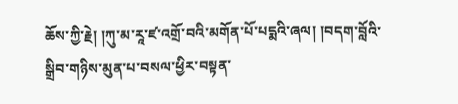ཆོས་ཀྱི་རྗེ། །ཀུ་མ་རཱ་ཛ་འགྲོ་བའི་མགོན་པོ་པདྨའི་ཞལ། །བདག་བློའི་སྒྲིབ་གཉིས་མུན་པ་བསལ་ཕྱིར་བསྟན་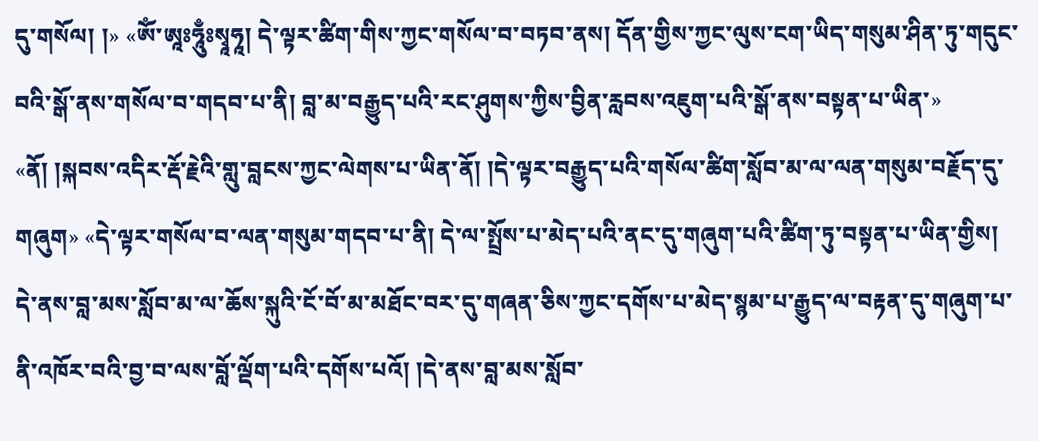དུ་གསོལ། །» «ཨོཾ་ཨཱཿཧཱུྃཿསྭཱཧཱ། དེ་ལྟར་ཚིག་གིས་ཀྱང་གསོལ་བ་བཏབ་ནས། དོན་གྱིས་ཀྱང་ལུས་ངག་ཡིད་གསུམ་ཤིན་ཏུ་གདུང་བའི་སྒོ་ནས་གསོལ་བ་གདབ་པ་ནི། བླ་མ་བརྒྱུད་པའི་རང་ཤུགས་ཀྱིས་བྱིན་རླབས་འཇུག་པའི་སྒོ་ནས་བསྟན་པ་ཡིན་» «ནོ། །སྐབས་འདིར་རྡོ་རྗེའི་གླུ་བླངས་ཀྱང་ལེགས་པ་ཡིན་ནོ། །དེ་ལྟར་བརྒྱུད་པའི་གསོལ་ཚིག་སློབ་མ་ལ་ལན་གསུམ་བརྗོད་དུ་གཞུག» «དེ་ལྟར་གསོལ་བ་ལན་གསུམ་གདབ་པ་ནི། དེ་ལ་སྤྲོས་པ་མེད་པའི་ནང་དུ་གཞུག་པའི་ཚིག་ཏུ་བསྟན་པ་ཡིན་གྱིས། དེ་ནས་བླ་མས་སློབ་མ་ལ་ཆོས་སྐུའི་ངོ་བོ་མ་མཐོང་བར་དུ་གཞན་ཅིས་ཀྱང་དགོས་པ་མེད་སྙམ་པ་རྒྱུད་ལ་བརྟན་དུ་གཞུག་པ་ནི་འཁོར་བའི་བྱ་བ་ལས་བློ་ལྡོག་པའི་དགོས་པའོ། །དེ་ནས་བླ་མས་སློབ་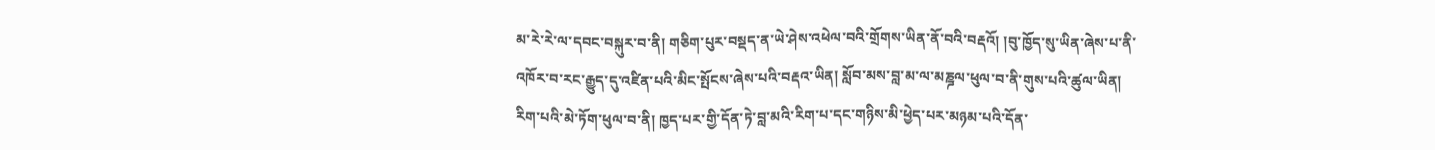མ་རེ་རེ་ལ་དབང་བསྐུར་བ་ནི། གཅིག་པུར་བསྡད་ན་ཡེ་ཤེས་འཕེལ་བའི་གྲོགས་ཡིན་ནོ་བའི་བརྡའོ། །བུ་ཁྱོད་སུ་ཡིན་ཞེས་པ་ནི་འཁོར་བ་རང་རྒྱུད་དུ་འཛིན་པའི་མིང་སྤོངས་ཞེས་པའི་བརྡའ་ཡིན། སློབ་མས་བླ་མ་ལ་མཎྜལ་ཕུལ་བ་ནི་གུས་པའི་ཚུལ་ཡིན། རིག་པའི་མེ་ཏོག་ཕུལ་བ་ནི། ཁྱད་པར་གྱི་དོན་ཏེ་བླ་མའི་རིག་པ་དང་གཉིས་མི་ཕྱེད་པར་མཉམ་པའི་དོན་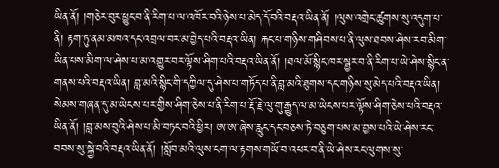ཡིན་ནོ། །གཅེར་བུར་ཕྱུང་བ་ནི་རིག་པ་ལ་འཁོར་བའི་ཉེས་པ་མེད་དོ་བའི་བརྡའ་ཡིན་ནོ། །ལུས་འགྲེང་ཚུགས་སུ་འདུག་པ་ནི། རྟག་ཏུ་ནམ་མཁའ་དང་འབྲལ་བར་མ་བྱེད་པའི་བརྡའ་ཡིན། རྐང་པ་གཉིས་གཤིབས་པ་ནི་ལུས་ཐབས་ཤེས་རབ་མིག་ཡིན་པས་མིག་ལ་ཤེས་པ་མ་འགྱུར་བར་ལྟོས་ཤིག་པའི་བརྡའ་ཡིན་ནོ། །ཐལ་མོ་སྙིང་ཁར་སྦྱར་བ་ནི་རིག་པ་ཡེ་ཤེས་སྙིང་ན་གནས་པའི་བརྡའ་ཡིན། བླ་མའི་སྙིང་གི་དཀྱིལ་དུ་ཤེས་པ་གཏོད་པ་ནི་བླ་མའི་ཐུགས་དང་གཉིས་སུ་མེད་པའི་བརྡའ་ཡིན། སེམས་གཞན་དུ་མ་ཡེངས་པར་གྱིས་ཤིག་ཅེས་པ་ནི་རིག་པ་རྡོ་རྗེ་ལུ་གུ་རྒྱུད་ལ་མ་ཡེངས་པར་ལྟོས་ཤིག་ཅེས་པའི་བརྡའ་ཡིན་ནོ། །བླ་མས་བུའི་ཤེས་པ་མི་བཏང་བའི་ཕྱིར། ཨ་ཨ་ཞེས་རླུང་དང་བཅས་ཏེ་བཅུག་པས་མ་བྱས་པའི་ཡེ་ཤེས་རང་བབས་སུ་སྐྱེ་བའི་བརྡའ་ཡིན་ནོ། །སློབ་མའི་ལུས་ངག་ལ་རྟགས་གཡོ་བ་འཕར་བ་ནི་ཡེ་ཤེས་རང་ལུགས་སུ་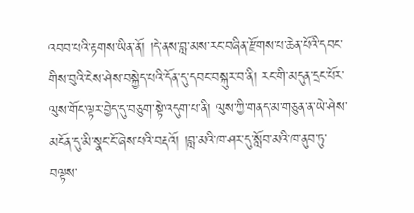འབབ་པའི་རྟགས་ཡིན་ནོ། །དེ་ནས་བླ་མས་རང་བཞིན་རྫོགས་པ་ཆེན་པོའི་དབང་གིས་བུའི་ངེས་ཤེས་བསྐྱེད་པའི་དོན་དུ་དབང་བསྐུར་བ་ནི། རང་གི་མདུན་དྲང་པོར་ལུས་གོང་ལྟར་བྱེད་དུ་བཅུག་སྟེ་འདུག་པ་ནི། ལུས་ཀྱི་གནད་མ་གཅུན་ན་ཡེ་ཤེས་མངོན་དུ་མི་སྣང་ངོ་ཞེས་པའི་བརྡའོ། །བླ་མའི་ཁ་ཤར་དུ་སློབ་མའི་ཁ་ནུབ་ཏུ་བལྟས་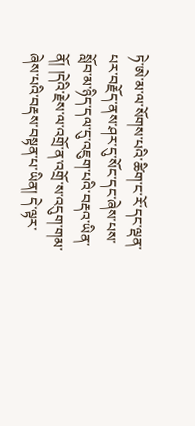ཏེ་ཨེ་མ་ལ་སོགས་པའི་ཚིག་ང་རོ་དང་ལྡན་པར་བརྗོད་ནས་ཤར་དུ་སོང་དང་ཞེས་པས་སློབ་མ་ཉིད་དལ་དུ་འཇུག་པའི་བརྡའ་ཡིན་ནོ། །དེའི་རྗེས་ལ་འགྲོ་ན་འགྲོ་ས་འདུག་གམ་ཞེས་པའི་བརྡས་བསྟན་པ་ཡིན། དེ་ལྟར་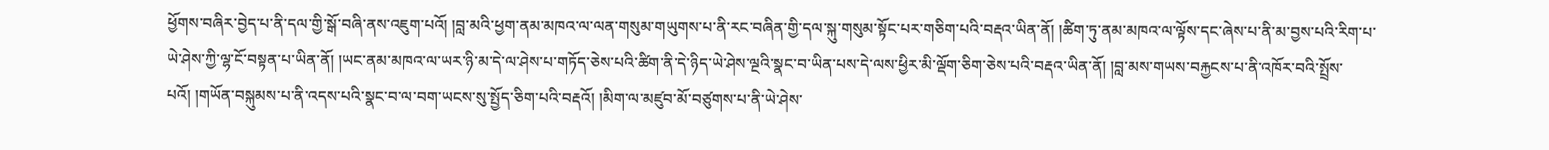ཕྱོགས་བཞིར་བྱེད་པ་ནི་དལ་གྱི་སྒོ་བཞི་ནས་འཇུག་པའོ། །བླ་མའི་ཕྱག་ནམ་མཁའ་ལ་ལན་གསུམ་གཡུགས་པ་ནི་རང་བཞིན་གྱི་དལ་སྐུ་གསུམ་སྟོང་པར་གཅིག་པའི་བརྡའ་ཡིན་ནོ། །ཚིག་ཏུ་ནམ་མཁའ་ལ་ལྟོས་དང་ཞེས་པ་ནི་མ་བྱས་པའི་རིག་པ་ཡེ་ཤེས་ཀྱི་ལྷ་ངོ་བསྟན་པ་ཡིན་ནོ། །ཡང་ནམ་མཁའ་ལ་ཡར་ཉི་མ་དེ་ལ་ཤེས་པ་གཏོད་ཅེས་པའི་ཚིག་ནི་དེ་ཉིད་ཡེ་ཤེས་ལྔའི་སྣང་བ་ཡིན་པས་དེ་ལས་ཕྱིར་མི་ལྡོག་ཅིག་ཅེས་པའི་བརྡའ་ཡིན་ནོ། །བླ་མས་གཡས་བརྐྱངས་པ་ནི་འཁོར་བའི་སྤྲོས་པའོ། །གཡོན་བསྐུམས་པ་ནི་འདས་པའི་སྣང་བ་ལ་བག་ཡངས་སུ་སྤྱོད་ཅིག་པའི་བརྡའོ། །མིག་ལ་མཛུབ་མོ་བཙུགས་པ་ནི་ཡེ་ཤེས་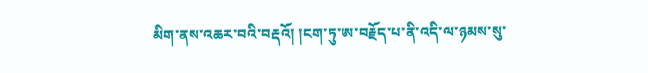མིག་ནས་འཆར་བའི་བརྡའོ། །ངག་ཏུ་ཨ་བརྗོད་པ་ནི་འདི་ལ་ཉམས་སུ་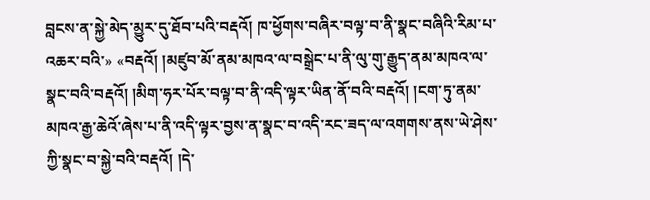བླངས་ན་སྐྱེ་མེད་མྱུར་དུ་ཐོབ་པའི་བརྡའོ། ཁ་ཕྱོགས་བཞིར་བལྟ་བ་ནི་སྣང་བཞིའི་རིམ་པ་འཆར་བའི་» «བརྡའོ། །མཛུབ་མོ་ནམ་མཁའ་ལ་བསྒྲེང་པ་ནི་ལུ་གུ་རྒྱུད་ནམ་མཁའ་ལ་སྣང་བའི་བརྡའོ། །མིག་ཧར་པོར་བལྟ་བ་ནི་འདི་ལྟར་ཡིན་ནོ་བའི་བརྡའོ། །ངག་ཏུ་ནམ་མཁའ་རྒྱ་ཆེའོ་ཞེས་པ་ནི་འདི་ལྟར་བྱས་ན་སྣང་བ་འདི་རང་ཟད་ལ་འགགས་ནས་ཡེ་ཤེས་ཀྱི་སྣང་བ་སྐྱེ་བའི་བརྡའོ། །དེ་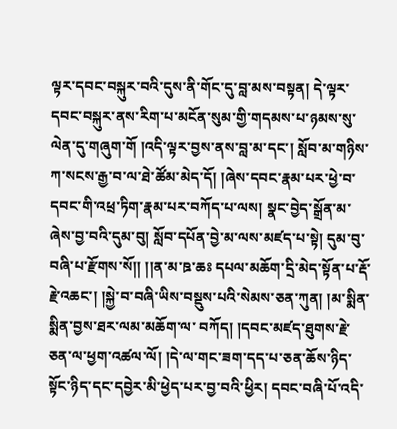ལྟར་དབང་བསྐུར་བའི་དུས་ནི་གོང་དུ་བླ་མས་བསྟན། དེ་ལྟར་དབང་བསྐུར་ནས་རིག་པ་མངོན་སུམ་གྱི་གདམས་པ་ཉམས་སུ་ལེན་དུ་གཞུག་གོ །འདི་ལྟར་བྱས་ནས་བླ་མ་དང་། སློབ་མ་གཉིས་ཀ་སངས་རྒྱ་བ་ལ་ཐེ་ཚོམ་མེད་དོ། །ཞེས་དབང་རྣམ་པར་ཕྱེ་བ་དབང་གི་འཕྲ་ཏིག་རྣམ་པར་བཀོད་པ་ལས། སྣང་བྱེད་སྒྲོན་མ་ཞེས་བྱ་བའི་དུམ་བུ། སློབ་དཔོན་བྱེ་མ་ལས་མཛད་པ་སྟེ། དུམ་བུ་བཞི་པ་རྫོགས་སོ།། །།ན་མ་ཋ་ཆཿ དཔལ་མཆོག་དྲི་མེད་སྟོན་པ་རྡོ་རྗེ་འཆང་། །སྐྱེ་བ་བཞི་ཡིས་བསྡུས་པའི་སེམས་ཅན་ཀུན། །མ་སྨིན་སྨིན་བྱས་ཐར་ལམ་མཆོག་ལ་ བཀོད། །དབང་མཛད་ཐུགས་རྗེ་ཅན་ལ་ཕྱག་འཚལ་ལོ། །དེ་ལ་གང་ཟག་དད་པ་ཅན་ཆོས་ཉིད་སྟོང་ཉིད་དང་དབྱེར་མི་ཕྱེད་པར་བྱ་བའི་ཕྱིར། དབང་བཞི་པོ་འདི་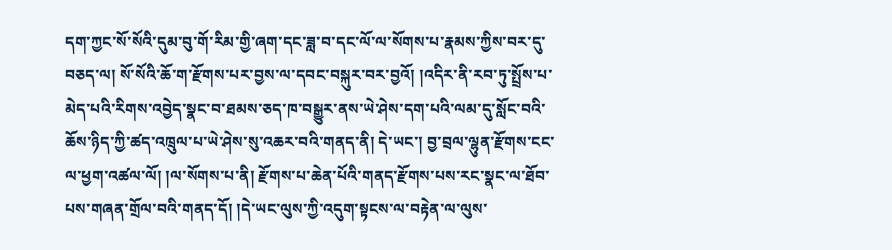དག་ཀྱང་སོ་སོའི་དུམ་བུ་གོ་རིམ་གྱི་ཞག་དང་ཟླ་བ་དང་ལོ་ལ་སོགས་པ་རྣམས་ཀྱིས་བར་དུ་བཅད་ལ། སོ་སོའི་ཆོ་ག་རྫོགས་པར་བྱས་ལ་དབང་བསྐུར་བར་བྱའོ། །འདིར་ནི་རབ་ཏུ་སྤྲོས་པ་མེད་པའི་རིགས་འབྱེད་སྣང་བ་ཐམས་ཅད་ཁ་བསྒྱུར་ནས་ཡེ་ཤེས་དག་པའི་ལམ་དུ་སློང་བའི་ཆོས་ཉིད་ཀྱི་ཚད་འཁྲུལ་པ་ཡེ་ཤེས་སུ་འཆར་བའི་གནད་ནི། དེ་ཡང་། བྱ་བྲལ་ལྷུན་རྫོགས་ངང་ལ་ཕྱག་འཚལ་ལོ། །ལ་སོགས་པ་ནི། རྫོགས་པ་ཆེན་པོའི་གནད་རྫོགས་པས་རང་སྣང་ལ་ཐོབ་པས་གཞན་གྲོལ་བའི་གནད་དོ། །དེ་ཡང་ལུས་ཀྱི་འདུག་སྟངས་ལ་བརྟེན་ལ་ལུས་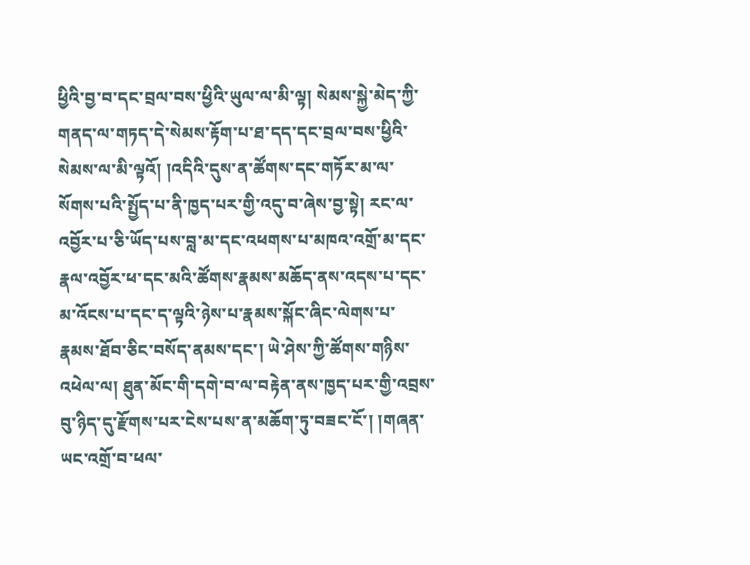ཕྱིའི་བྱ་བ་དང་བྲལ་བས་ཕྱིའི་ཡུལ་ལ་མི་ལྟ། སེམས་སྐྱེ་མེད་ཀྱི་གནད་ལ་གཏད་དེ་སེམས་རྟོག་པ་ཐ་དད་དང་བྲལ་བས་ཕྱིའི་སེམས་ལ་མི་ལྟའོ། །འདིའི་དུས་ན་ཚོགས་དང་གཏོར་མ་ལ་སོགས་པའི་སྤྱོད་པ་ནི་ཁྱད་པར་གྱི་འདུ་བ་ཞེས་བྱ་སྟེ། རང་ལ་འབྱོར་པ་ཅི་ཡོད་པས་བླ་མ་དང་འཕགས་པ་མཁའ་འགྲོ་མ་དང་རྣལ་འབྱོར་ཕ་དང་མའི་ཚོགས་རྣམས་མཆོད་ནས་འདས་པ་དང་མ་འོངས་པ་དང་ད་ལྟའི་ཉེས་པ་རྣམས་སྐོང་ཞིང་ལེགས་པ་རྣམས་ཐོབ་ཅིང་བསོད་ནམས་དང་། ཡེ་ཤེས་ཀྱི་ཚོགས་གཉིས་འཕེལ་ལ། ཐུན་མོང་གི་དགེ་བ་ལ་བརྟེན་ནས་ཁྱད་པར་གྱི་འབྲས་བུ་ཉིད་དུ་རྫོགས་པར་ངེས་པས་ན་མཆོག་ཏུ་བཟང་ངོ་། །གཞན་ཡང་འགྲོ་བ་ཕལ་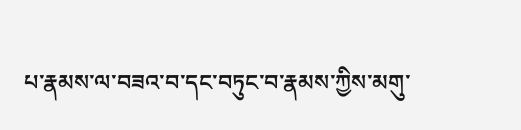པ་རྣམས་ལ་བཟའ་བ་དང་བཏུང་བ་རྣམས་ཀྱིས་མགུ་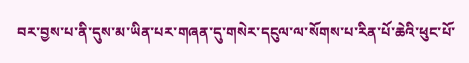བར་བྱས་པ་ནི་དུས་མ་ཡིན་པར་གཞན་དུ་གསེར་དངུལ་ལ་སོགས་པ་རིན་པོ་ཆེའི་ཕུང་པོ་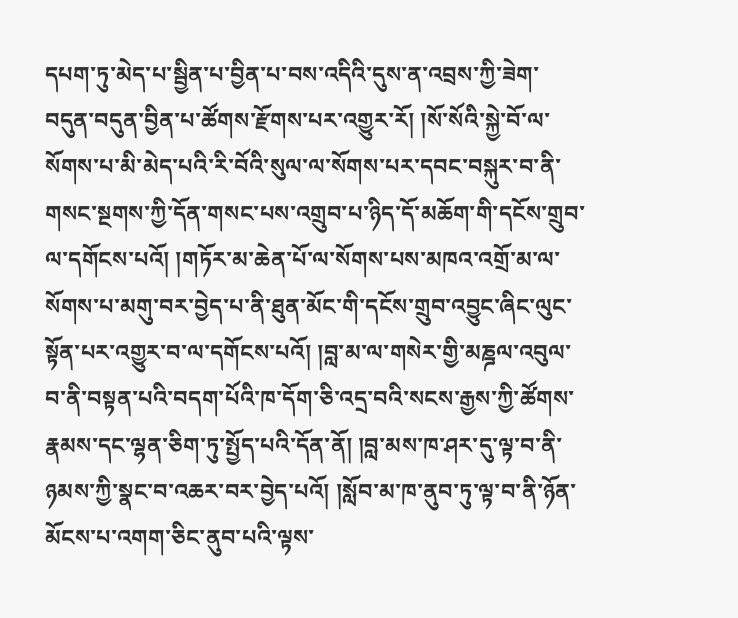དཔག་ཏུ་མེད་པ་སྦྱིན་པ་བྱིན་པ་བས་འདིའི་དུས་ན་འབྲས་ཀྱི་ཟེག་བདུན་བདུན་བྱིན་པ་ཚོགས་རྫོགས་པར་འགྱུར་རོ། །སོ་སོའི་སྐྱེ་བོ་ལ་སོགས་པ་མི་མེད་པའི་རི་བོའི་སུལ་ལ་སོགས་པར་དབང་བསྐུར་བ་ནི་གསང་སྔགས་ཀྱི་དོན་གསང་པས་འགྲུབ་པ་ཉིད་དོ་མཆོག་གི་དངོས་གྲུབ་ལ་དགོངས་པའོ། །གཏོར་མ་ཆེན་པོ་ལ་སོགས་པས་མཁའ་འགྲོ་མ་ལ་སོགས་པ་མགུ་བར་བྱེད་པ་ནི་ཐུན་མོང་གི་དངོས་གྲུབ་འབྱུང་ཞིང་ལུང་སྟོན་པར་འགྱུར་བ་ལ་དགོངས་པའོ། །བླ་མ་ལ་གསེར་གྱི་མཎྜལ་འབུལ་བ་ནི་བསྟན་པའི་བདག་པོའི་ཁ་དོག་ཅི་འདྲ་བའི་སངས་རྒྱས་ཀྱི་ཚོགས་རྣམས་དང་ལྷན་ཅིག་ཏུ་སྤྱོད་པའི་དོན་ནོ། །བླ་མས་ཁ་ཤར་དུ་ལྟ་བ་ནི་ཉམས་ཀྱི་སྣང་བ་འཆར་བར་བྱེད་པའོ། །སློབ་མ་ཁ་ནུབ་ཏུ་ལྟ་བ་ནི་ཉོན་མོངས་པ་འགག་ཅིང་ནུབ་པའི་ལྟས་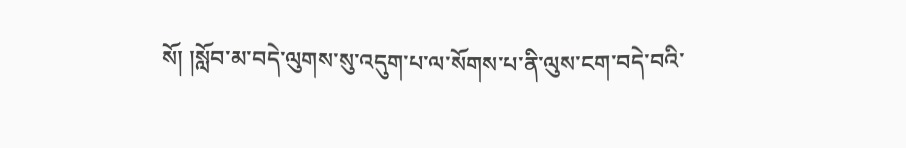སོ། །སློབ་མ་བདེ་ལུགས་སུ་འདུག་པ་ལ་སོགས་པ་ནི་ལུས་ངག་བདེ་བའི་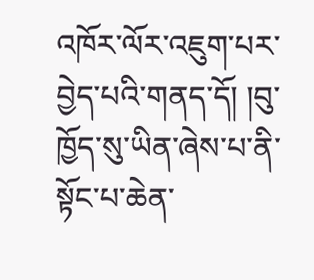འཁོར་ལོར་འཇུག་པར་བྱེད་པའི་གནད་དོ། །བུ་ཁྱོད་སུ་ཡིན་ཞེས་པ་ནི་སྟོང་པ་ཆེན་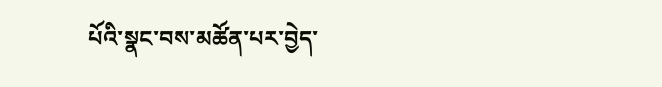པོའི་སྣང་བས་མཚོན་པར་བྱེད་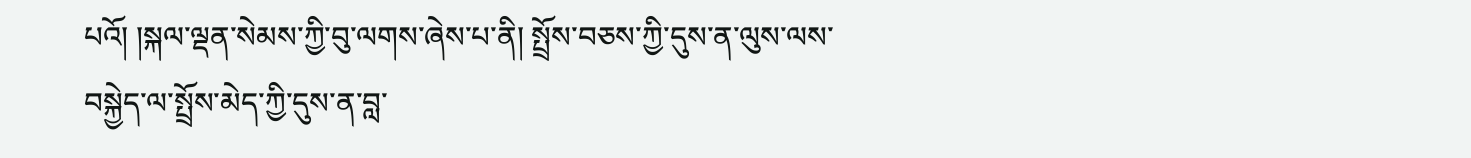པའོ། །སྐལ་ལྡན་སེམས་ཀྱི་བུ་ལགས་ཞེས་པ་ནི། སྤྲོས་བཅས་ཀྱི་དུས་ན་ལུས་ལས་བསྐྱེད་ལ་སྤྲོས་མེད་ཀྱི་དུས་ན་བླ་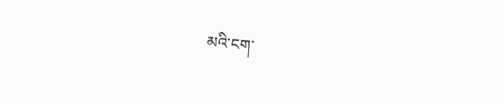མའི་ངག་